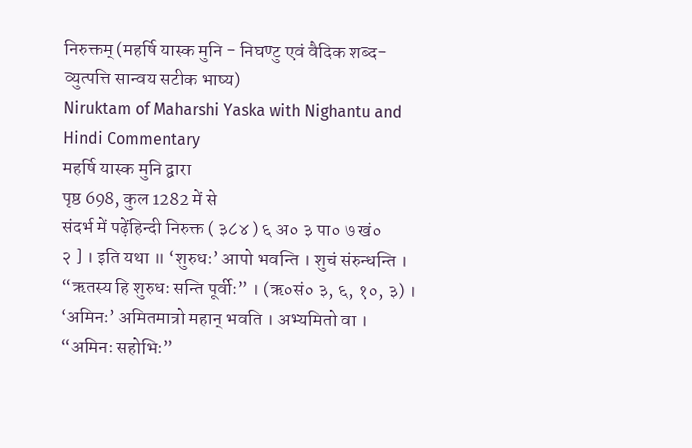निरुक्तम् (महर्षि यास्क मुनि - निघण्टु एवं वैदिक शब्द-व्युत्पत्ति सान्वय सटीक भाष्य)
Niruktam of Maharshi Yaska with Nighantu and Hindi Commentary
महर्षि यास्क मुनि द्वारा
पृष्ठ 698, कुल 1282 में से
संदर्भ में पढ़ेंहिन्दी निरुक्त ( ३८४ ) ६ अ० ३ पा० ७ खं०
२ ] । इति यथा ॥ ‘शुरुधः’ आपो भवन्ति । शुचं संरुन्धन्ति । “ऋतस्य हि शुरुधः सन्ति पूर्वीः” । (ऋ०सं० ३, ६, १०, ३) । ‘अमिनः’ अमितमात्रो महान् भवति । अभ्यमितो वा । “अमिनः सहोभिः”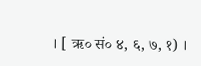। [ ऋ० सं० ४, ६, ७, १) ।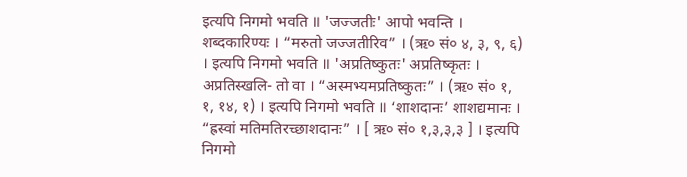इत्यपि निगमो भवति ॥ 'जज्जतीः' आपो भवन्ति । शब्दकारिण्यः । “मरुतो जज्जतीरिव” । (ऋ० सं० ४, ३, ९, ६) । इत्यपि निगमो भवति ॥ 'अप्रतिष्कुतः' अप्रतिष्कृतः । अप्रतिस्खलि- तो वा । “अस्मभ्यमप्रतिष्कुतः” । (ऋ० सं० १, १, १४, १) । इत्यपि निगमो भवति ॥ ‘शाशदानः’ शाशद्यमानः । “ह्रस्वां मतिमतिरच्छाशदानः” । [ ऋ० सं० १,३,३,३ ] । इत्यपि निगमो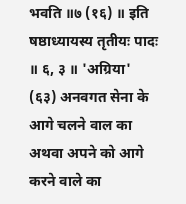भवति ॥७ (१६) ॥ इति षष्ठाध्यायस्य तृतीयः पादः ॥ ६, ३ ॥ 'अग्रिया' (६३) अनवगत सेना के आगे चलने वाल का अथवा अपने को आगे करने वाले का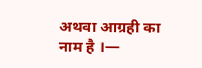अथवा आग्रही का नाम है ।—